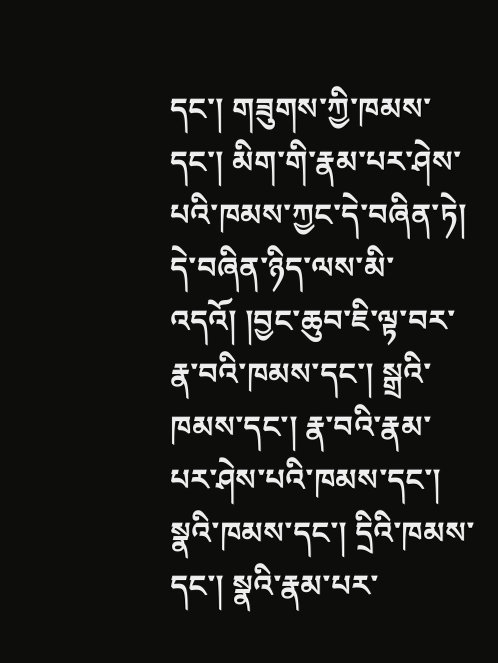དང་། གཟུགས་ཀྱི་ཁམས་དང་། མིག་གི་རྣམ་པར་ཤེས་པའི་ཁམས་ཀྱང་དེ་བཞིན་ཏེ། དེ་བཞིན་ཉིད་ལས་མི་འདའོ། །བྱང་ཆུབ་ཇི་ལྟ་བར་རྣ་བའི་ཁམས་དང་། སྒྲའི་ཁམས་དང་། རྣ་བའི་རྣམ་པར་ཤེས་པའི་ཁམས་དང་། སྣའི་ཁམས་དང་། དྲིའི་ཁམས་དང་། སྣའི་རྣམ་པར་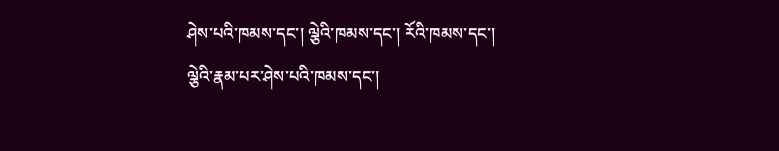ཤེས་པའི་ཁམས་དང་། ལྕེའི་ཁམས་དང་། རོའི་ཁམས་དང་། ལྕེའི་རྣམ་པར་ཤེས་པའི་ཁམས་དང་།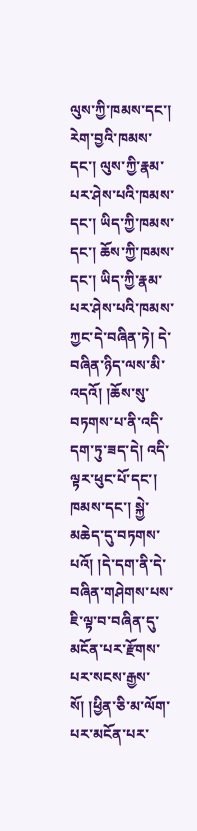ལུས་ཀྱི་ཁམས་དང་། རེག་བྱའི་ཁམས་དང་། ལུས་ཀྱི་རྣམ་པར་ཤེས་པའི་ཁམས་དང་། ཡིད་ཀྱི་ཁམས་དང་། ཆོས་ཀྱི་ཁམས་དང་། ཡིད་ཀྱི་རྣམ་པར་ཤེས་པའི་ཁམས་ཀྱང་དེ་བཞིན་ཏེ། དེ་བཞིན་ཉིད་ལས་མི་འདའོ། །ཆོས་སུ་བཏགས་པ་ནི་འདི་དག་ཏུ་ཟད་དེ། འདི་ལྟར་ཕུང་པོ་དང་། ཁམས་དང་། སྐྱེ་མཆེད་དུ་བཏགས་པའོ། །དེ་དག་ནི་དེ་བཞིན་གཤེགས་པས་ཇི་ལྟ་བ་བཞིན་དུ་མངོན་པར་རྫོགས་པར་སངས་རྒྱས་སོ། །ཕྱིན་ཅི་མ་ལོག་པར་མངོན་པར་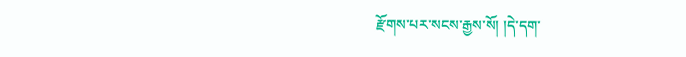རྫོགས་པར་སངས་རྒྱས་སོ། །དེ་དག་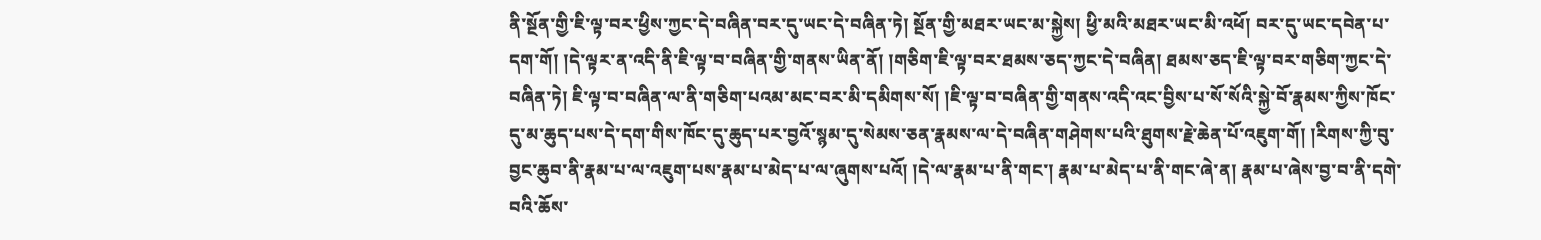ནི་སྔོན་གྱི་ཇི་ལྟ་བར་ཕྱིས་ཀྱང་དེ་བཞིན་བར་དུ་ཡང་དེ་བཞིན་ཏེ། སྔོན་གྱི་མཐར་ཡང་མ་སྐྱེས། ཕྱི་མའི་མཐར་ཡང་མི་འཕོ། བར་དུ་ཡང་དབེན་པ་དག་གོ། །དེ་ལྟར་ན་འདི་ནི་ཇི་ལྟ་བ་བཞིན་གྱི་གནས་ཡིན་ནོ། །གཅིག་ཇི་ལྟ་བར་ཐམས་ཅད་ཀྱང་དེ་བཞིན། ཐམས་ཅད་ཇི་ལྟ་བར་གཅིག་ཀྱང་དེ་བཞིན་ཏེ། ཇི་ལྟ་བ་བཞིན་ལ་ནི་གཅིག་པའམ་མང་བར་མི་དམིགས་སོ། །ཇི་ལྟ་བ་བཞིན་གྱི་གནས་འདི་འང་བྱིས་པ་སོ་སོའི་སྐྱེ་བོ་རྣམས་ཀྱིས་ཁོང་དུ་མ་ཆུད་པས་དེ་དག་གིས་ཁོང་དུ་ཆུད་པར་བྱའོ་སྙམ་དུ་སེམས་ཅན་རྣམས་ལ་དེ་བཞིན་གཤེགས་པའི་ཐུགས་རྗེ་ཆེན་པོ་འཇུག་གོ། །རིགས་ཀྱི་བུ་བྱང་ཆུབ་ནི་རྣམ་པ་ལ་འཇུག་པས་རྣམ་པ་མེད་པ་ལ་ཞུགས་པའོ། །དེ་ལ་རྣམ་པ་ནི་གང་། རྣམ་པ་མེད་པ་ནི་གང་ཞེ་ན། རྣམ་པ་ཞེས་བྱ་བ་ནི་དགེ་བའི་ཆོས་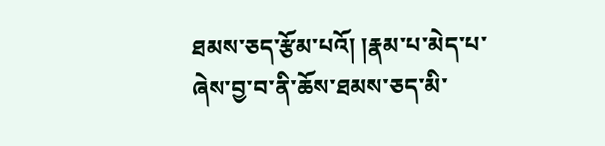ཐམས་ཅད་རྩོམ་པའོ། །རྣམ་པ་མེད་པ་ཞེས་བྱ་བ་ནི་ཆོས་ཐམས་ཅད་མི་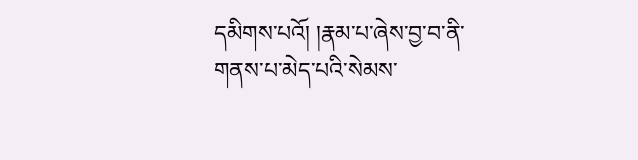དམིགས་པའོ། །རྣམ་པ་ཞེས་བྱ་བ་ནི་གནས་པ་མེད་པའི་སེམས་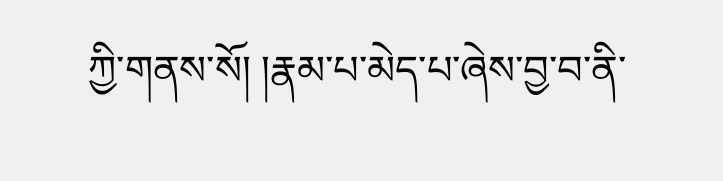ཀྱི་གནས་སོ། །རྣམ་པ་མེད་པ་ཞེས་བྱ་བ་ནི་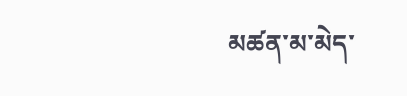མཚན་མ་མེད་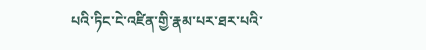པའི་ཏིང་ངེ་འཛིན་གྱི་རྣམ་པར་ཐར་པའི་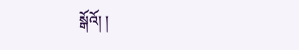སྒོའོ། །